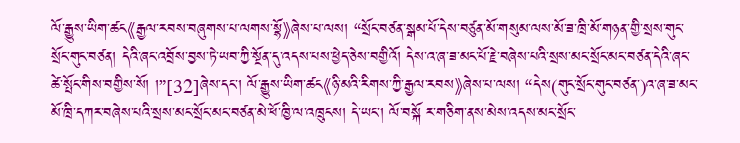ལོ་རྒྱུས་ཡིག་ཚང《རྒྱལ་རབས་བཞུགས་པ་ལགས་སྷོ》ཞེས་པ་ལས། “སྲོང་བཙན་སྒམ་པོ་དེས་བཙུན་མོ་གསུམ་ལས་མོ་ཟ་ཁྲི་མོ་གཉན་གྱི་སྲས་གུང་སྲོང་གུང་བཙན། དེའི་ཞང་འབྲོས་བྱས་ཏེ་ཡབ་ཀྱི་སྔོན་དུ་འདས་པས་ཕྱེད་ཅེས་བགྱིའོ། དེས་འ་ཞ་ཟ་མང་པོ་རྗེ་བཞེས་པའི་སྲས་མང་སྲོང་མང་བཙན་དེའི་ཞང་ཚེ་སྤོང་གིས་བགྱིས་སོ། །”[32]ཞེས་དང་། ལོ་རྒྱུས་ཡིག་ཚང《ཉི་མའི་རིགས་ཀྱི་རྒྱལ་རབས》ཞེས་པ་ལས། “དེས(གུང་སྲོང་གུང་བཙན་)འ་ཞ་ཟ་མང་མོ་ཁྲི་དཀར་བཞེས་པའི་སྲས་མང་སྲོང་མང་བཙན་མེ་ཕོ་ཁྱི་ལ་འཁྲུངས། དེ་ཡང་། ལོ་བསྐོ ར་གཅིག་ནས་མེས་འདས་མང་སྲོང་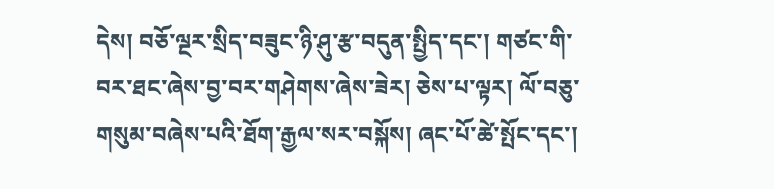དེས། བཅོ་ལྔར་སྲིད་བཟུང་ཉི་ཤུ་རྩ་བདུན་སྤྱིད་དང་། གཙང་གི་བར་ཐང་ཞེས་བྱ་བར་གཤེགས་ཞེས་ཟེར། ཅེས་པ་ལྟར། ལོ་བཅུ་གསུམ་བཞེས་པའི་ཐོག་རྒྱལ་སར་བསྐོས། ཞང་པོ་ཚེ་སྤོང་དང་།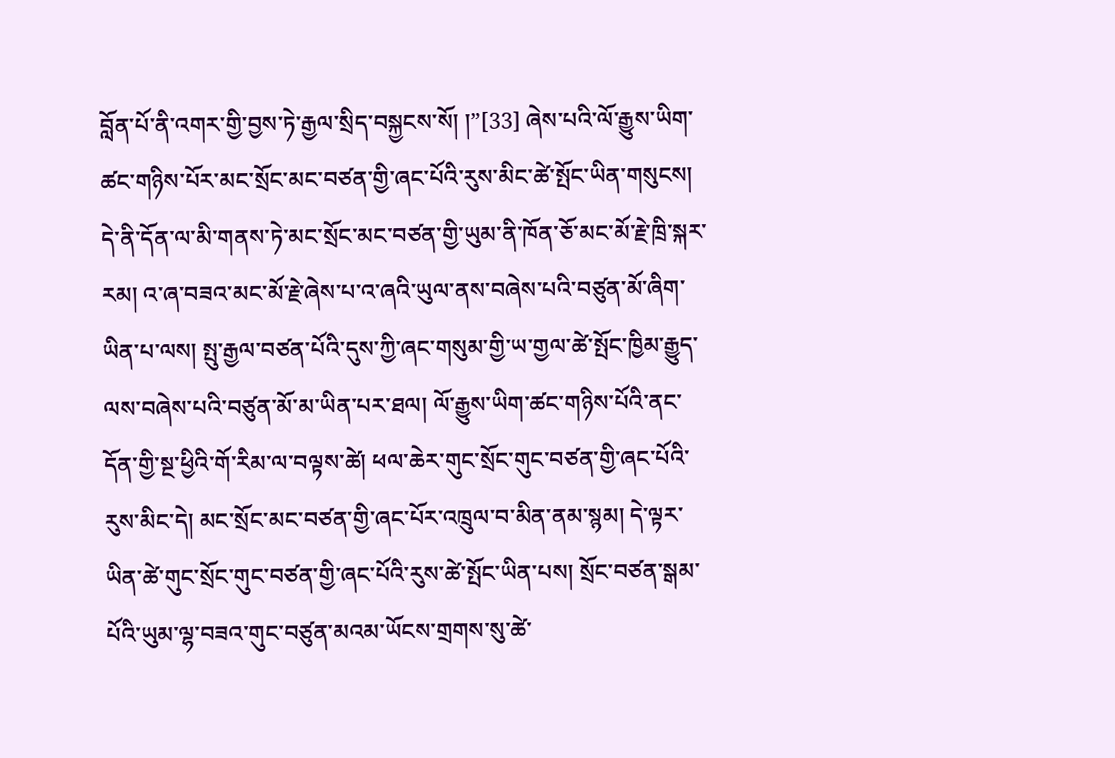བློན་པོ་ནི་འགར་གྱི་བྱས་ཏེ་རྒྱལ་སྲིད་བསྐྱངས་སོ། །”[33] ཞེས་པའི་ལོ་རྒྱུས་ཡིག་ཚང་གཉིས་པོར་མང་སྲོང་མང་བཙན་གྱི་ཞང་པོའི་རུས་མིང་ཚེ་སྤོང་ཡིན་གསུངས། དེ་ནི་དོན་ལ་མི་གནས་ཏེ་མང་སྲོང་མང་བཙན་གྱི་ཡུམ་ནི་ཁོན་ཅོ་མང་མོ་རྗེ་ཁྲི་སྐར་རམ། འ་ཞ་བཟའ་མང་མོ་རྗེ་ཞེས་པ་འ་ཞའི་ཡུལ་ནས་བཞེས་པའི་བཙུན་མོ་ཞིག་ཡིན་པ་ལས། སྤུ་རྒྱལ་བཙན་པོའི་དུས་ཀྱི་ཞང་གསུམ་གྱི་ཡ་གྱལ་ཚེ་སྤོང་ཁྱིམ་རྒྱུད་ལས་བཞེས་པའི་བཙུན་མོ་མ་ཡིན་པར་ཐལ། ལོ་རྒྱུས་ཡིག་ཚང་གཉིས་པོའི་ནང་དོན་གྱི་སྔ་ཕྱིའི་གོ་རིམ་ལ་བལྟས་ཚེ། ཕལ་ཆེར་གུང་སྲོང་གུང་བཙན་གྱི་ཞང་པོའི་རུས་མིང་དེ། མང་སྲོང་མང་བཙན་གྱི་ཞང་པོར་འཁྲུལ་བ་མིན་ནམ་སྙམ། དེ་ལྟར་ཡིན་ཚེ་གུང་སྲོང་གུང་བཙན་གྱི་ཞང་པོའི་རུས་ཚེ་སྤོང་ཡིན་པས། སྲོང་བཙན་སྒམ་པོའི་ཡུམ་ལྷ་བཟའ་གུང་བཙུན་མའམ་ཡོངས་གྲགས་སུ་ཚེ་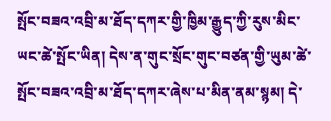སྤོང་བཟའ་འབྲི་མ་ཐོད་དཀར་གྱི་ཁྱིམ་རྒྱུད་ཀྱི་རུས་མིང་ཡང་ཚེ་སྤོང་ཡིན། དེས་ན་གུང་སྲོང་གུང་བཙན་གྱི་ཡུམ་ཚེ་སྤོང་བཟའ་འབྲི་མ་ཐོད་དཀར་ཞེས་པ་མིན་ནམ་སྙམ། དེ་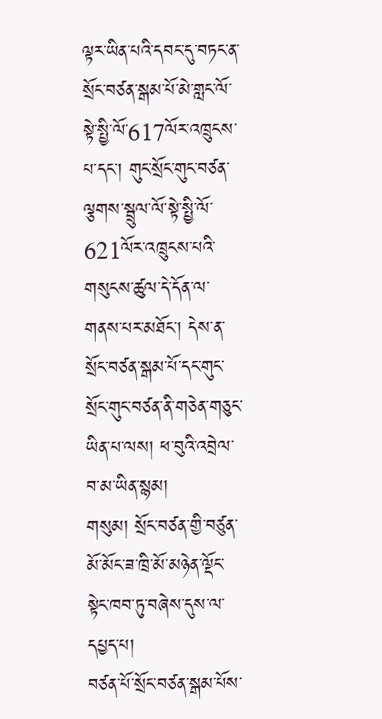ལྟར་ཡིན་པའི་དབང་དུ་བཏང་ན་སྲོང་བཙན་སྒམ་པོ་མེ་གླང་ལོ་སྟེ་སྤྱི་ལོ་617ལོར་འཁྲུངས་པ་དང་། གུང་སྲོང་གུང་བཙན་ལྕགས་སྦྲུལ་ལོ་སྟེ་སྤྱི་ལོ་621ལོར་འཁྲུངས་པའི་གསུངས་ཚུལ་དེ་དོན་ལ་གནས་པར་མཐོང་། དེས་ན་སྲོང་བཙན་སྒམ་པོ་དང་གུང་སྲོང་གུང་བཙན་ནི་གཅེན་གཅུང་ཡིན་པ་ལས། ཕ་བུའི་འབྲེལ་བ་མ་ཡིན་སྙམ།
གསུམ། སྲོང་བཙན་གྱི་བཙུན་མོ་མོང་ཟ་ཁྲི་མོ་མཉེན་ལྡོང་སྟེང་ཁབ་ཏུ་བཞེས་དུས་ལ་དཔྱད་པ།
བཙན་པོ་སྲོང་བཙན་སྒམ་པོས་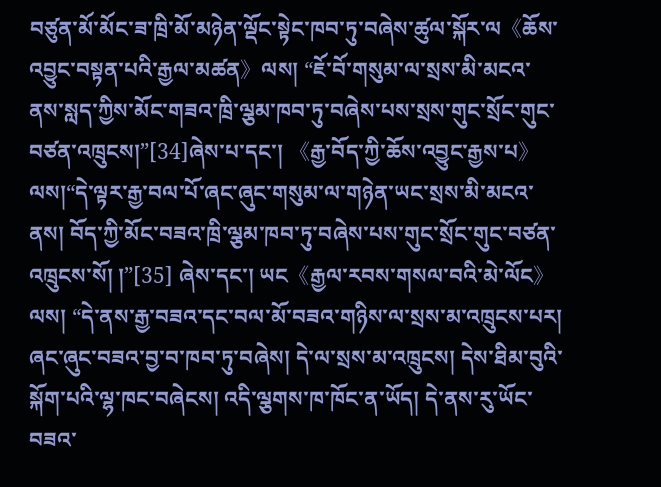བཙུན་མོ་མོང་ཟ་ཁྲི་མོ་མཉེན་ལྡོང་སྟེང་ཁབ་ཏུ་བཞེས་ཚུལ་སྐོར་ལ《ཆོས་འབྱུང་བསྟན་པའི་རྒྱལ་མཚན》ལས། “ཇོ་བོ་གསུམ་ལ་སྲས་མི་མངའ་ནས་སླད་ཀྱིས་མོང་གཟའ་ཁྲི་ལྕམ་ཁབ་ཏུ་བཞེས་པས་སྲས་གུང་སྲོང་གུང་བཙན་འཁྲུངས།”[34]ཞེས་པ་དང་། 《རྒྱ་བོད་ཀྱི་ཆོས་འབྱུང་རྒྱས་པ》ལས།“དེ་ལྟར་རྒྱ་བལ་པོ་ཞང་ཞུང་གསུམ་ལ་གཉེན་ཡང་སྲས་མི་མངའ་ནས། བོད་ཀྱི་མོང་བཟའ་ཁྲི་ལྕམ་ཁབ་ཏུ་བཞེས་པས་གུང་སྲོང་གུང་བཙན་འཁྲུངས་སོ། །”[35] ཞེས་དང་། ཡང《རྒྱལ་རབས་གསལ་བའི་མེ་ལོང》ལས། “དེ་ནས་རྒྱ་བཟའ་དང་བལ་མོ་བཟའ་གཉིས་ལ་སྲས་མ་འཁྲུངས་པར། ཞང་ཞུང་བཟའ་བྱ་བ་ཁབ་ཏུ་བཞེས། དེ་ལ་སྲས་མ་འཁྲུངས། དེས་ཐིམ་བུའི་སྐོག་པའི་ལྷ་ཁང་བཞེངས། འདི་ལྕགས་ཁ་ཁོང་ན་ཡོད། དེ་ནས་རུ་ཡོང་བཟའ་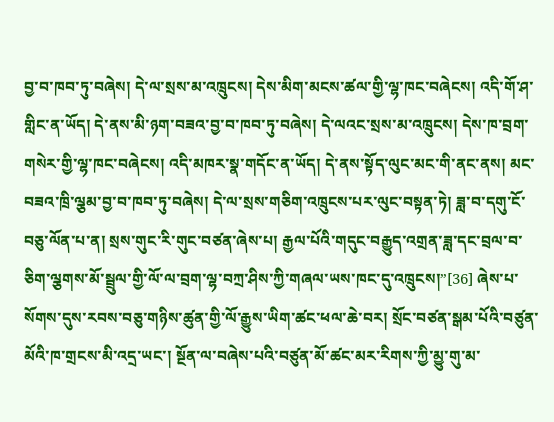བྱ་བ་ཁབ་ཏུ་བཞེས། དེ་ལ་སྲས་མ་འཁྲུངས། དེས་མིག་མངས་ཚལ་གྱི་ལྷ་ཁང་བཞེངས། འདི་གོ་ཤ་གླིང་ན་ཡོད། དེ་ནས་མི་ཉག་བཟའ་བྱ་བ་ཁབ་ཏུ་བཞེས། དེ་ལའང་སྲས་མ་འཁྲུངས། དེས་ཁ་བྲག་གསེར་གྱི་ལྷ་ཁང་བཞེངས། འདི་མཁར་སྣ་གདོང་ན་ཡོད། དེ་ནས་སྟོད་ལུང་མང་གི་ནང་ནས། མང་བཟའ་ཁྲི་ལྕམ་བྱ་བ་ཁབ་ཏུ་བཞེས། དེ་ལ་སྲས་གཅིག་འཁྲུངས་པར་ལུང་བསྟན་ཏེ། ཟླ་བ་དགུ་ངོ་བཅུ་ལོན་པ་ན། སྲས་གུང་རི་གུང་བཙན་ཞེས་པ། རྒྱལ་པོའི་གདུང་བརྒྱུད་འགྲན་ཟླ་དང་བྲལ་བ་ཅིག་ལྕགས་མོ་སྦྲུལ་གྱི་ལོ་ལ་བྲག་ལྷ་བཀྲ་ཤིས་ཀྱི་གཞལ་ཡས་ཁང་དུ་འཁྲུངས།”[36] ཞེས་པ་སོགས་དུས་རབས་བཅུ་གཉིས་ཚུན་གྱི་ལོ་རྒྱུས་ཡིག་ཚང་ཕལ་ཆེ་བར། སྲོང་བཙན་སྒམ་པོའི་བཙུན་མོའི་ཁ་གྲངས་མི་འདྲ་ཡང་། སྔོན་ལ་བཞེས་པའི་བཙུན་མོ་ཚང་མར་རིགས་ཀྱི་མྱུ་གུ་མ་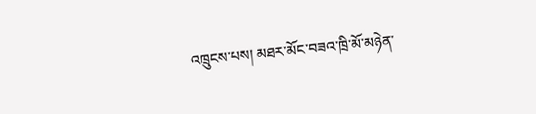འཁྲུངས་པས། མཐར་མོང་བཟའ་ཁྲི་མོ་མཉེན་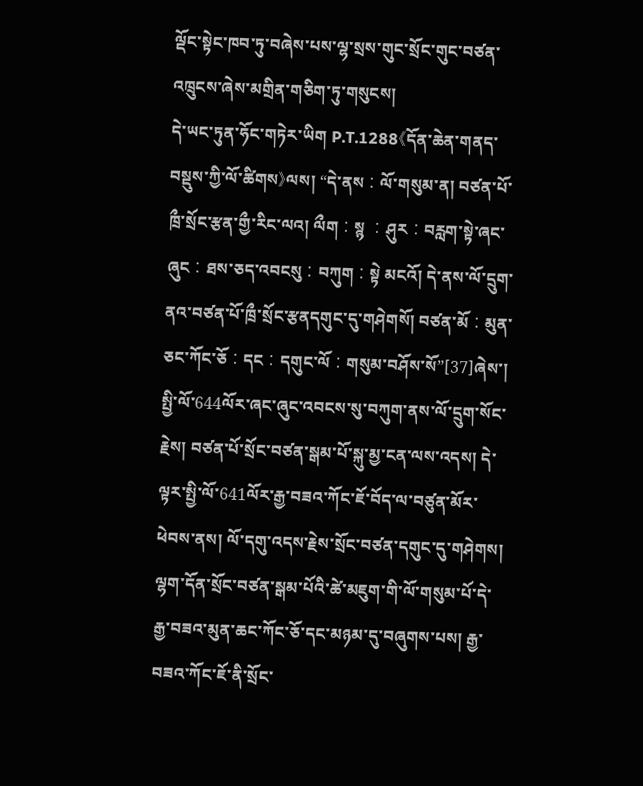ལྡོང་སྟེང་ཁབ་ཏུ་བཞེས་པས་ལྷ་སྲས་གུང་སྲོང་གུང་བཙན་འཁྲུངས་ཞེས་མགྲིན་གཅིག་ཏུ་གསུངས།
དེ་ཡང་ཏུན་ཧོང་གཏེར་ཡིག P.T.1288《དོན་ཆེན་གནད་བསྡུས་ཀྱི་ལོ་ཚིགས》ལས། “དེ་ནས︰ལོ་གསུམ་ན། བཙན་པོ་ཁྲྀ་སྲོང་རྩན་གྱྀ་རིང་ལའ། ལྀག︰སྙ ︰ཤུར︰བརླག་སྟེ་ཞང་ཞུང︰ཐས་ཅད་འབངསུ︰བཀུག︰སྟེ མངའོ། དེ་ནས་ལོ་དྲུག་ནའ་བཙན་པོ་ཁྲྀ་སྲོང་རྩནདགུང་དུ་གཤེགསོ། བཙན་མོ︰མུན་ཅང་ཀོང་ཅོ︰དང︰དགུང་ལོ︰གསུམ་བཤོས་སོ”[37]ཞེས་། སྤྱི་ལོ་644ལོར་ཞང་ཞུང་འབངས་སུ་བཀུག་ནས་ལོ་དྲུག་སོང་རྗེས། བཙན་པོ་སྲོང་བཙན་སྒམ་པོ་སྐུ་མྱ་ངན་ལས་འདས། དེ་ལྟར་སྤྱི་ལོ་641ལོར་རྒྱ་བཟའ་ཀོང་ཇོ་བོད་ལ་བཙུན་མོར་ཕེབས་ནས། ལོ་དགུ་འདས་རྗེས་སྲོང་བཙན་དགུང་དུ་གཤེགས། ལྷག་དོན་སྲོང་བཙན་སྒམ་པོའི་ཚེ་མཇུག་གི་ལོ་གསུམ་པོ་དེ་རྒྱ་བཟའ་མུན་ཆང་ཀོང་ཅོ་དང་མཉམ་དུ་བཞུགས་པས། རྒྱ་བཟའ་ཀོང་ཇོ་ནི་སྲོང་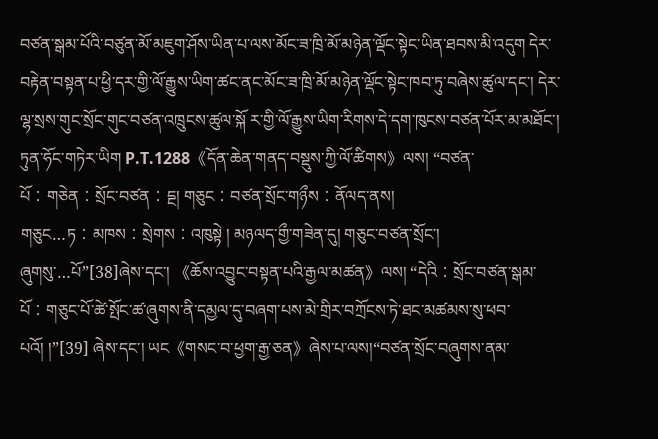བཙན་སྒམ་པོའི་བཙུན་མོ་མཇུག་ཤོས་ཡིན་པ་ལས་མོང་ཟ་ཁྲི་མོ་མཉེན་ལྡོང་སྟེང་ཡིན་ཐབས་མི་འདུག དེར་བརྟེན་བསྟན་པ་ཕྱི་དར་གྱི་ལོ་རྒྱུས་ཡིག་ཚང་ནང་མོང་ཟ་ཁྲི་མོ་མཉེན་ལྡོང་སྟེང་ཁབ་ཏུ་བཞེས་ཚུལ་དང་། དེར་ལྷ་སྲས་གུང་སྲོང་གུང་བཙན་འཁྲུངས་ཚུལ་སྐོ ར་གྱི་ལོ་རྒྱུས་ཡིག་རིགས་དེ་དག་ཁུངས་བཙན་པོར་མ་མཐོང་།
ཏུན་ཧོང་གཏེར་ཡིག P.T.1288《དོན་ཆེན་གནད་བསྡུས་ཀྱི་ལོ་ཚིགས》ལས། “བཙན་པོ︰གཅེན︰སྲོང་བཙན︰དྔ། གཅུང︰བཙན་སྲོང་གཉྀས︰ནོལད་ནས། གཅུང…ཏ︰མཁས︰སྲེགས︰འཁུསྟེ ། མཉལད་གྱྀ་གཟེན་དུ། གཅུང་བཙན་སྲོང་། ཞུགསུ་…པོ”[38]ཞེས་དང་། 《ཆོས་འབྱུང་བསྟན་པའི་རྒྱལ་མཚན》ལས། “དེའི︰སྲོང་བཙན་སྒམ་པོ︰གཅུང་པོ་ཚེ་སྤོང་ཚ་ཞུགས་ནི་དམྱལ་དུ་བཞག་པས་མེ་གྲིར་བཀྲོངས་ཏེ་ཐང་མཚམས་སུ་ཕབ་པའོ། །”[39] ཞེས་དང་། ཡང《གསང་བ་ཕྱག་རྒྱ་ཅན》ཞེས་པ་ལས།“བཙན་སྲོང་བཞུགས་ནམ་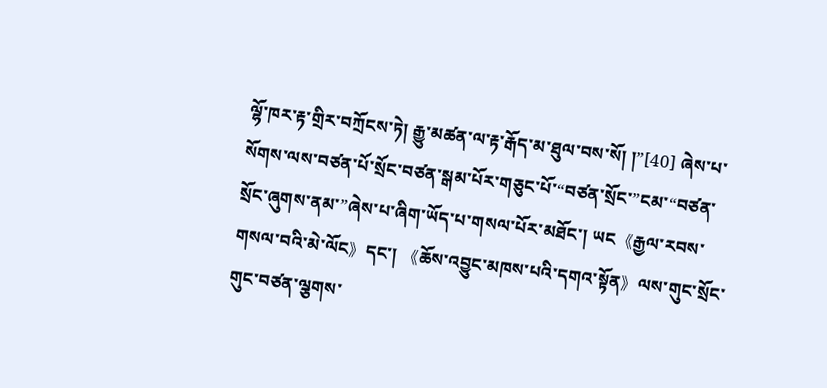ལྷོ་ཁར་རྟ་གྲིར་བཀྲོངས་ཏེ། རྒྱུ་མཚན་ལ་རྟ་རྒོད་མ་ཐུལ་བས་སོ། །”[40] ཞེས་པ་སོགས་ལས་བཙན་པོ་སྲོང་བཙན་སྒམ་པོར་གཅུང་པོ་“བཙན་སྲོང་”ངམ་“བཙན་སྲོང་ཞུགས་ནམ་”ཞེས་པ་ཞིག་ཡོད་པ་གསལ་པོར་མཐོང་། ཡང《རྒྱལ་རབས་གསལ་བའི་མེ་ལོང》དང་། 《ཆོས་འབྱུང་མཁས་པའི་དགའ་སྟོན》ལས་གུང་སྲོང་གུང་བཙན་ལྕགས་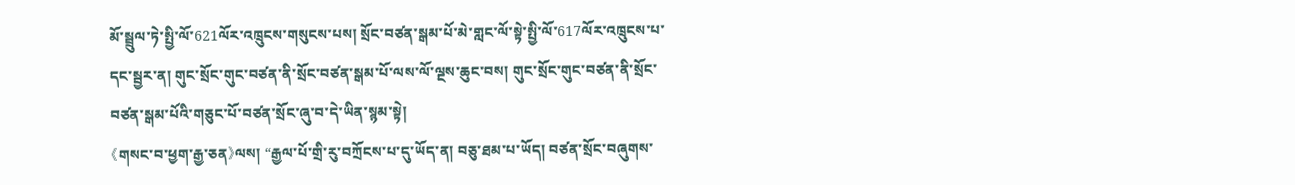མོ་སྦྲུལ་ཏེ་སྤྱི་ལོ་621ལོར་འཁྲུངས་གསུངས་པས། སྲོང་བཙན་སྒམ་པོ་མེ་གླང་ལོ་སྟེ་སྤྱི་ལོ་617ལོར་འཁྲུངས་པ་དང་སྦྱར་ན། གུང་སྲོང་གུང་བཙན་ནི་སྲོང་བཙན་སྒམ་པོ་ལས་ལོ་ལྔས་ཆུང་བས། གུང་སྲོང་གུང་བཙན་ནི་སྲོང་བཙན་སྒམ་པོའི་གཅུང་པོ་བཙན་སྲོང་ཞུ་བ་དེ་ཡིན་སྙམ་སྟེ།
《གསང་བ་ཕྱག་རྒྱ་ཅན》ལས། “རྒྱལ་པོ་གྲི་རུ་བཀྲོངས་པ་དུ་ཡོད་ན། བཅུ་ཐམ་པ་ཡོད། བཙན་སྲོང་བཞུགས་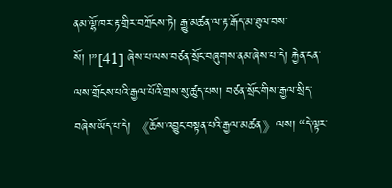ནམ་ལྷོ་ཁར་རྟ་གྲིར་བཀྲོངས་ཏེ། རྒྱུ་མཚན་ལ་རྟ་རྒོད་མ་ཐུལ་བས་སོ། །”[41] ཞེས་པ་ལས་བཙན་སྲོང་བཞུགས་ནམ་ཞེས་པ་དེ། རྐྱེན་ངན་ལས་གྲོངས་པའི་རྒྱལ་པོའི་གྲས་སུ་ཚུད་པས། བཙན་སྲོང་གིས་རྒྱལ་སྲིད་བཞེས་ཡོད་པ་དེ། 《ཆོས་འབྱུང་བསྟན་པའི་རྒྱལ་མཚན》ལས། “དེ་ལྟར་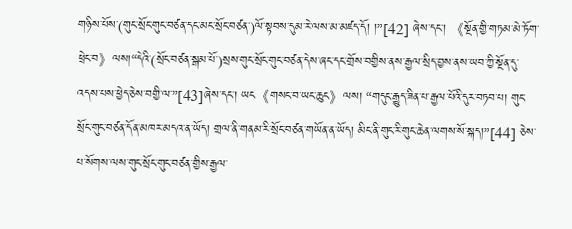གཉིས་པོས་(གུང་སྲོང་གུང་བཙན་དང་མང་སྲོང་བཙན་)ལོ་སྟབས་དུམ་རེ་ལས་མ་མཛད་དོ། །”[42] ཞེས་དང་། 《སྔོན་གྱི་གཏམ་མེ་ཏོག་ཕྲེང་བ》ལས།“དེའི་(སྲོང་བཙན་སྒམ་པོ་)སྲས་གུང་སྲོང་གུང་བཙན་དེས་ཞང་དང་གྲོས་བགྱིས་ནས་རྒྱལ་སྲིད་བྱས་ནས་ཡབ་ཀྱི་སྔོན་དུ་འདས་པས་ཕྱེད་ཅེས་བགྱི་ལ་”[43]ཞེས་དང་། ཡང《གསང་བ་ཡང་ཆུང》ལས། “གདུང་རྒྱུད་ཟིན་པ་རྒྱལ་པོའི་དུར་བཏབ་པ། གུང་སྲོང་གུང་བཙན་དོན་མཁར་མདའ་ན་ཡོད། གྲལ་ནི་གནམ་རི་སྲོང་བཙན་གཡོན་ན་ཡོད། མིང་ནི་གུང་རི་གུང་ཆེན་ལགས་སོ་སྐད།”[44] ཅེས་པ་སོགས་ལས་གུང་སྲོང་གུང་བཙན་གྱིས་རྒྱལ་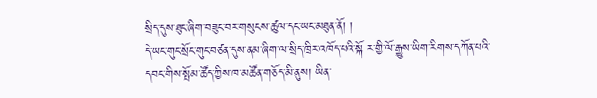སྲིད་དུས་ཐུང་ཞིག་བཟུང་བར་གསུངས་ཚུལ་དང་ཡང་མཐུན་ནོ། །
དེ་ཡང་གུང་སྲོང་གུང་བཙན་དུས་ནམ་ཞིག་ལ་སྲིད་ཁྲིར་འཁོད་པའི་སྐོ ར་གྱི་ལོ་རྒྱུས་ཡིག་རིགས་དཀོན་པའི་དབང་གིས་སྤོམ་ཚོད་ཀྱིས་ཁ་མཚོན་གཅོད་མི་ནུས། ཡིན་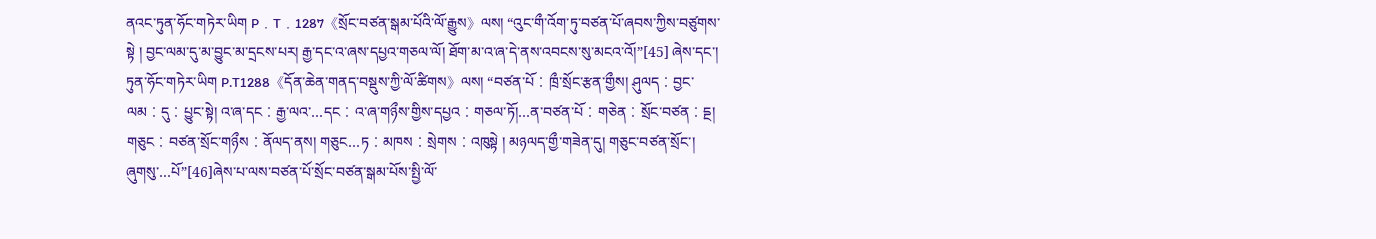ནའང་ཏུན་ཧོང་གཏེར་ཡིག P﹒T﹒1287《སྲོང་བཙན་སྒམ་པོའི་ལོ་རྒྱུས》ལས། “འུང་གྀ་འོག་ཏུ་བཙན་པོ་ཞབས་ཀྱིས་བཙུགས་སྟེ ། བྱང་ལམ་དུ་མ་བྱུང་མ་དྲངས་པར། རྒྱ་དང་འ་ཞས་དཔྱའ་གཅལ་ལོ། ཐོག་མ་འ་ཞ་དེ་ནས་འབངས་སུ་མངའ་འོ།”[45] ཞེས་དང་། ཏུན་ཧོང་གཏེར་ཡིག P.T1288《དོན་ཆེན་གནད་བསྡུས་ཀྱི་ལོ་ཚིགས》ལས། “བཙན་པོ︰ཁྲྀ་སྲོང་རྩན་གྱྀས། ཤུལད︰བྱང་ལམ︰དུ︰པྱུང་སྟེ། འ་ཞ་དང︰རྒྱ་ལའ་…དང︰འ་ཞ་གཉྀས་གྱིས་དཔྱའ︰གཅལ་ཏོ།…ན་བཙན་པོ︰གཅེན︰སྲོང་བཙན︰དྔ། གཅུང︰བཙན་སྲོང་གཉྀས︰ནོལད་ནས། གཅུང…ཏ︰མཁས︰སྲེགས︰འཁུསྟེ ། མཉལད་གྱྀ་གཟེན་དུ། གཅུང་བཙན་སྲོང་། ཞུགསུ་…པོ”[46]ཞེས་པ་ལས་བཙན་པོ་སྲོང་བཙན་སྒམ་པོས་སྤྱི་ལོ་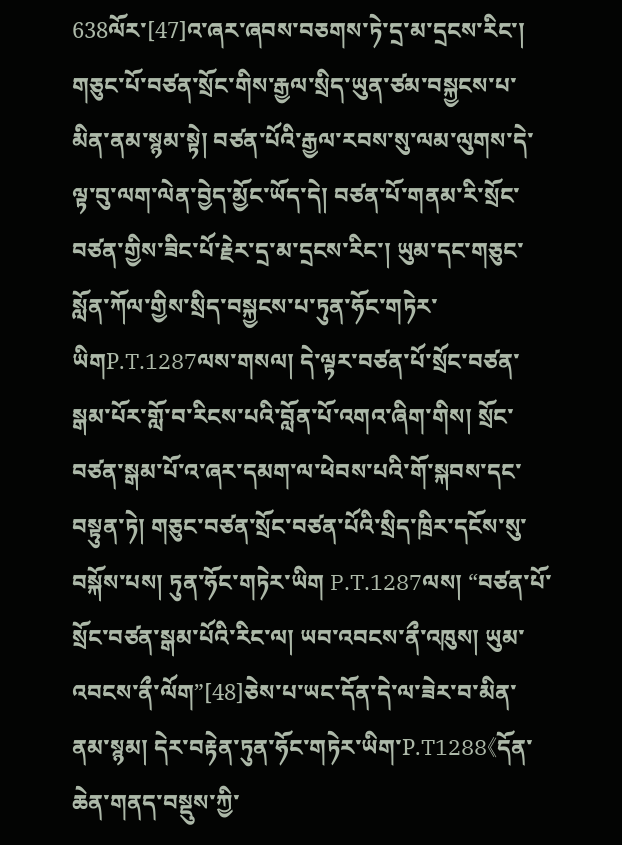638ལོར་[47]འ་ཞར་ཞབས་བཅགས་ཏེ་དྲ་མ་དྲངས་རིང་། གཅུང་པོ་བཙན་སྲོང་གིས་རྒྱལ་སྲིད་ཡུན་ཙམ་བསྐྱངས་པ་མིན་ནམ་སྙམ་སྟེ། བཙན་པོའི་རྒྱལ་རབས་སུ་ལམ་ལུགས་དེ་ལྟ་བུ་ལག་ལེན་བྱེད་མྱོང་ཡོད་དེ། བཙན་པོ་གནམ་རི་སྲོང་བཙན་གྱིས་ཟིང་པོ་རྗེར་དྲ་མ་དྲངས་རིང་། ཡུམ་དང་གཅུང་སློན་ཀོལ་གྱིས་སྲིད་བསྐྱངས་པ་ཏུན་ཧོང་གཏེར་ཡིགP.T.1287ལས་གསལ། དེ་ལྟར་བཙན་པོ་སྲོང་བཙན་སྒམ་པོར་གློ་བ་རིངས་པའི་བློན་པོ་འགའ་ཞིག་གིས། སྲོང་བཙན་སྒམ་པོ་འ་ཞར་དམག་ལ་ཕེབས་པའི་གོ་སྐབས་དང་བསྟུན་ཏེ། གཅུང་བཙན་སྲོང་བཙན་པོའི་སྲིད་ཁྲིར་དངོས་སུ་བསྐོས་པས། ཏུན་ཧོང་གཏེར་ཡིག P.T.1287ལས། “བཙན་པོ་སྲོང་བཙན་སྒམ་པོའི་རིང་ལ། ཡབ་འབངས་ནྀ་འཁུས། ཡུམ་འབངས་ནྀ་ལོག”[48]ཅེས་པ་ཡང་དོན་དེ་ལ་ཟེར་བ་མིན་ནམ་སྙམ། དེར་བརྟེན་ཏུན་ཧོང་གཏེར་ཡིག་P.T1288《དོན་ཆེན་གནད་བསྡུས་ཀྱི་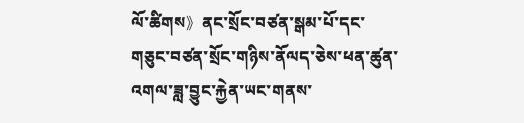ལོ་ཚིགས》ནང་སྲོང་བཙན་སྒམ་པོ་དང་གཅུང་བཙན་སྲོང་གཉིས་ནོལད་ཅེས་ཕན་ཚུན་འགལ་ཟླ་བྱུང་རྐྱེན་ཡང་གནས་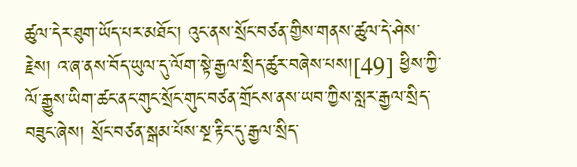ཚུལ་དེར་ཐུག་ཡོད་པར་མཐོང་། འུང་ནས་སྲོང་བཙན་གྱིས་གནས་ཚུལ་དེ་ཤེས་རྗེས། འ་ཞ་ནས་བོད་ཡུལ་དུ་ལོག་སྟེ་རྒྱལ་སྲིད་ཚུར་བཞེས་པས།[49] ཕྱིས་ཀྱི་ལོ་རྒྱུས་ཡིག་ཚང་ནང་གུང་སྲོང་གུང་བཙན་གྲོངས་ནས་ཡབ་ཀྱིས་སླར་རྒྱལ་སྲིད་བཟུང་ཞེས། སྲོང་བཙན་སྒམ་པོས་སྔ་རྟིང་དུ་རྒྱལ་སྲིད་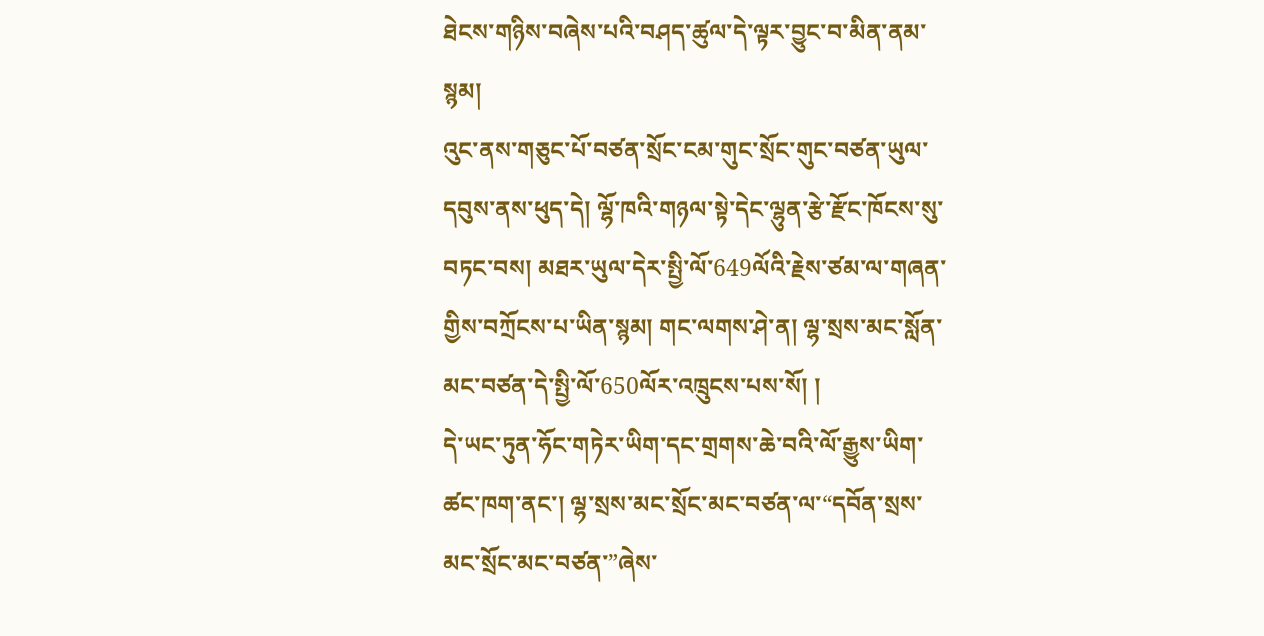ཐེངས་གཉིས་བཞེས་པའི་བཤད་ཚུལ་དེ་ལྟར་བྱུང་བ་མིན་ནམ་སྙམ།
འུང་ནས་གཅུང་པོ་བཙན་སྲོང་ངམ་གུང་སྲོང་གུང་བཙན་ཡུལ་དབུས་ནས་ཕུད་དེ། ལྷོ་ཁའི་གཉལ་སྟེ་དེང་ལྷུན་རྩེ་རྫོང་ཁོངས་སུ་བཏང་བས། མཐར་ཡུལ་དེར་སྤྱི་ལོ་649ལོའི་རྗེས་ཙམ་ལ་གཞན་གྱིས་བཀྲོངས་པ་ཡིན་སྙམ། གང་ལགས་ཤེ་ན། ལྷ་སྲས་མང་སློན་མང་བཙན་དེ་སྤྱི་ལོ་650ལོར་འཁྲུངས་པས་སོ། །
དེ་ཡང་ཏུན་ཧོང་གཏེར་ཡིག་དང་གྲགས་ཆེ་བའི་ལོ་རྒྱུས་ཡིག་ཚང་ཁག་ནང་། ལྷ་སྲས་མང་སྲོང་མང་བཙན་ལ་“དབོན་སྲས་མང་སྲོང་མང་བཙན་”ཞེས་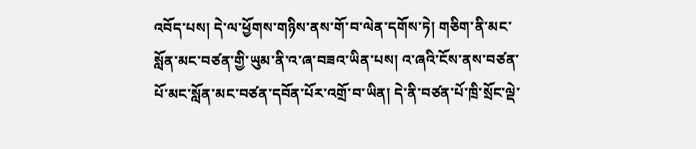འབོད་པས། དེ་ལ་ཕྱོགས་གཉིས་ནས་གོ་བ་ལེན་དགོས་ཏེ། གཅིག་ནི་མང་སློན་མང་བཙན་གྱི་ཡུམ་ནི་འ་ཞ་བཟའ་ཡིན་པས། འ་ཞའི་ངོས་ནས་བཙན་པོ་མང་སློན་མང་བཙན་དབོན་པོར་འགྲོ་བ་ཡིན། དེ་ནི་བཙན་པོ་ཁྲི་སྲོང་ལྡེ་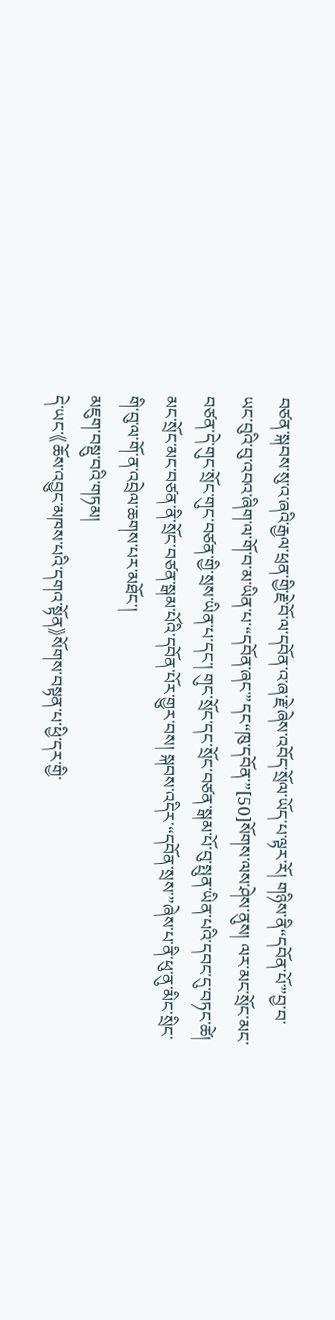བཙན་སྐབས་སུ་འ་ཞའི་རྒྱལ་ཕྲན་གྱི་རྗེ་བོ་ལ་དབོན་འ་ཞ་རྗེ་ཞེས་འབོད་སྲོལ་ཡོད་པ་ལྟར་རོ། གཉིས་ནི“དབོན་པོ་”བྱ་བ་ཡང་བུའི་བུ་འབའ་ཞིག་ལ་གོ་བ་མ་ཡིན་པ་“དབོན་ཞང་”དང“ཁུ་དབོན་”[50]སོགས་ལས་ཤེས་ནུས། ལར་མང་སྲོང་མང་བཙན་དེ་གུང་སྲོང་གུང་བཙན་གྱི་སྲས་ཡིན་པ་དང་། གུང་སྲོང་དང་སྲོང་བཙན་སྒམ་པོ་བུ་སྤུན་ཡིན་པའི་དབང་དུ་བཏང་ཚེ། མང་སྲོང་མང་བཙན་ནི་སྲོང་བཙན་སྒམ་པོའི་དབོན་པོར་གྱུར་བས། སྐབས་འདིར་“དབོན་སྲས་”ཞེས་པ་ནི་ཕུ་ནུ་མིང་སྲིང་གི་བུ་ལ་གོ་ན་འབྲེལ་ཆགས་པར་མཐོང་།
མཇུག་བསྡུ་བའི་གཏམ།
དེ་ཡང་《ཆོས་འབྱུང་མཁས་པའི་དགའ་སྟོན》སོགས་བསྟན་པ་ཕྱི་དར་གྱི་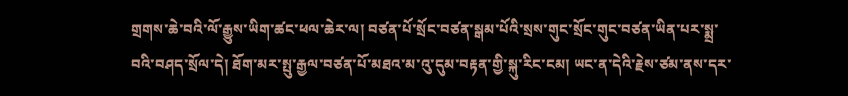གྲགས་ཆེ་བའི་ལོ་རྒྱུས་ཡིག་ཚང་ཕལ་ཆེར་ལ། བཙན་པོ་སྲོང་བཙན་སྒམ་པོའི་སྲས་གུང་སྲོང་གུང་བཙན་ཡིན་པར་སྨྲ་བའི་བཤད་སྲོལ་དེ། ཐོག་མར་སྤུ་རྒྱལ་བཙན་པོ་མཐའ་མ་འུ་དུམ་བརྟན་གྱི་སྐུ་རིང་ངམ། ཡང་ན་དེའི་རྗེས་ཙམ་ནས་དར་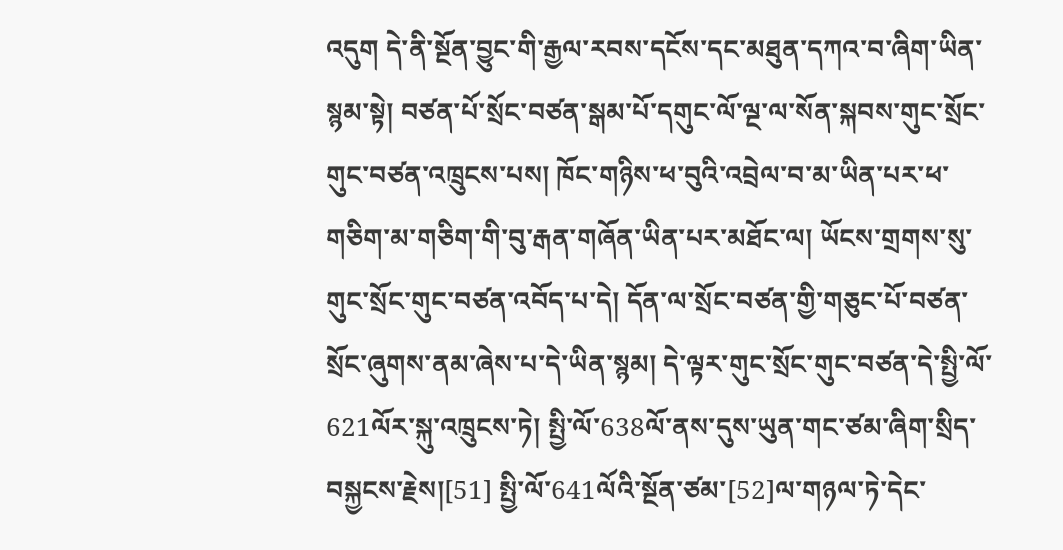འདུག དེ་ནི་སྔོན་བྱུང་གི་རྒྱལ་རབས་དངོས་དང་མཐུན་དཀའ་བ་ཞིག་ཡིན་སྙམ་སྟེ། བཙན་པོ་སྲོང་བཙན་སྒམ་པོ་དགུང་ལོ་ལྔ་ལ་སོན་སྐབས་གུང་སྲོང་གུང་བཙན་འཁྲུངས་པས། ཁོང་གཉིས་ཕ་བུའི་འབྲེལ་བ་མ་ཡིན་པར་ཕ་གཅིག་མ་གཅིག་གི་བུ་རྒན་གཞོན་ཡིན་པར་མཐོང་ལ། ཡོངས་གྲགས་སུ་གུང་སྲོང་གུང་བཙན་འབོད་པ་དེ། དོན་ལ་སྲོང་བཙན་གྱི་གཅུང་པོ་བཙན་སྲོང་ཞུགས་ནམ་ཞེས་པ་དེ་ཡིན་སྙམ། དེ་ལྟར་གུང་སྲོང་གུང་བཙན་དེ་སྤྱི་ལོ་621ལོར་སྐུ་འཁྲུངས་ཏེ། སྤྱི་ལོ་638ལོ་ནས་དུས་ཡུན་གང་ཙམ་ཞིག་སྲིད་བསྐྱངས་རྗེས།[51] སྤྱི་ལོ་641ལོའི་སྔོན་ཙམ་[52]ལ་གཉལ་ཏེ་དེང་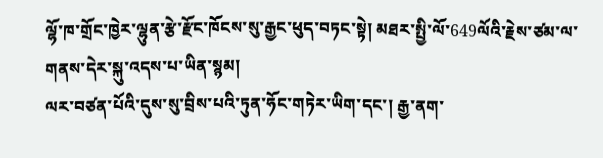ལྷོ་ཁ་གྲོང་ཁྱེར་ལྷུན་རྩེ་རྫོང་ཁོངས་སུ་རྒྱང་ཕུད་བཏང་སྟེ། མཐར་སྤྱི་ལོ་649ལོའི་རྗེས་ཙམ་ལ་གནས་དེར་སྐུ་འདས་པ་ཡིན་སྙམ།
ལར་བཙན་པོའི་དུས་སུ་བྲིས་པའི་ཏུན་ཧོང་གཏེར་ཡིག་དང་། རྒྱ་ནག་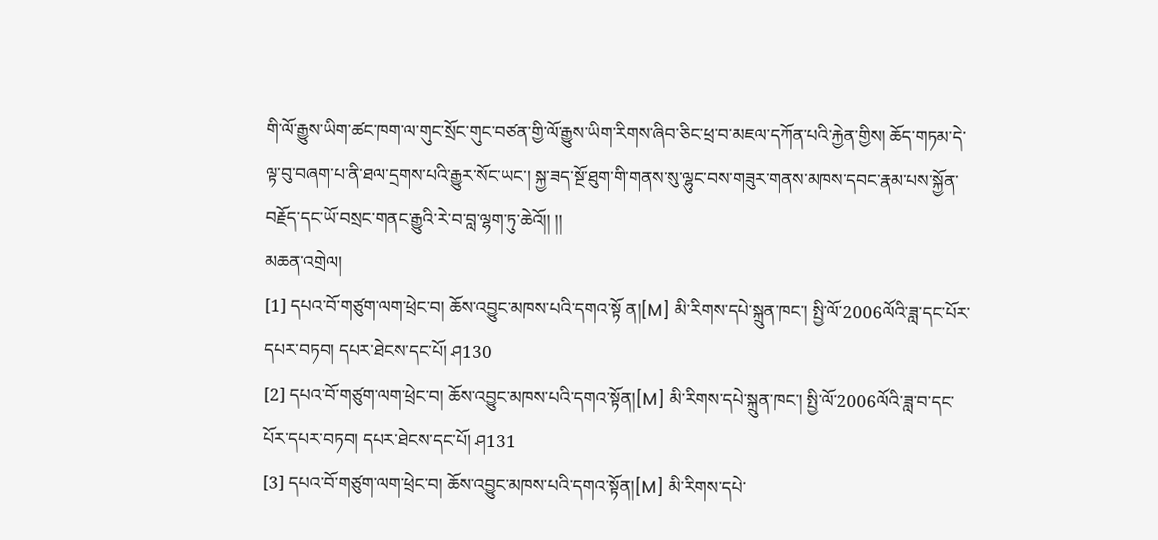གི་ལོ་རྒྱུས་ཡིག་ཚང་ཁག་ལ་གུང་སྲོང་གུང་བཙན་གྱི་ལོ་རྒྱུས་ཡིག་རིགས་ཞིབ་ཅིང་ཕྲ་བ་མཇལ་དཀོན་པའི་རྐྱེན་གྱིས། ཆོད་གཏམ་དེ་ལྟ་བུ་བཞག་པ་ནི་ཐལ་དྲགས་པའི་རྒྱུར་སོང་ཡང་། སྐྱ་ཟད་སྔོ་ཐུག་གི་གནས་སུ་ལྷུང་བས་གཟུར་གནས་མཁས་དབང་རྣམ་པས་སྐྱོན་བརྗོད་དང་ཡོ་བསྲང་གནང་རྒྱུའི་རེ་བ་བླ་ལྷག་ཏུ་ཆེའོ།། །།
མཆན་འགྲེལ།
[1] དཔའ་བོ་གཙུག་ལག་ཕྲེང་བ། ཆོས་འབྱུང་མཁས་པའི་དགའ་སྟོ ན།[M] མི་རིགས་དཔེ་སྐྲུན་ཁང་། སྤྱི་ལོ་2006ལོའི་ཟླ་དང་པོར་དཔར་བཏབ། དཔར་ཐེངས་དང་པོ། ཤ130
[2] དཔའ་བོ་གཙུག་ལག་ཕྲེང་བ། ཆོས་འབྱུང་མཁས་པའི་དགའ་སྟོན།[M] མི་རིགས་དཔེ་སྐྲུན་ཁང་། སྤྱི་ལོ་2006ལོའི་ཟླ་བ་དང་པོར་དཔར་བཏབ། དཔར་ཐེངས་དང་པོ། ཤ131
[3] དཔའ་བོ་གཙུག་ལག་ཕྲེང་བ། ཆོས་འབྱུང་མཁས་པའི་དགའ་སྟོན།[M] མི་རིགས་དཔེ་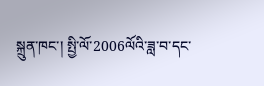སྐྲུན་ཁང་། སྤྱི་ལོ་2006ལོའི་ཟླ་བ་དང་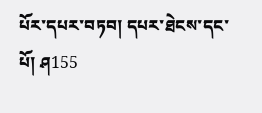པོར་དཔར་བཏབ། དཔར་ཐེངས་དང་པོ། ཤ155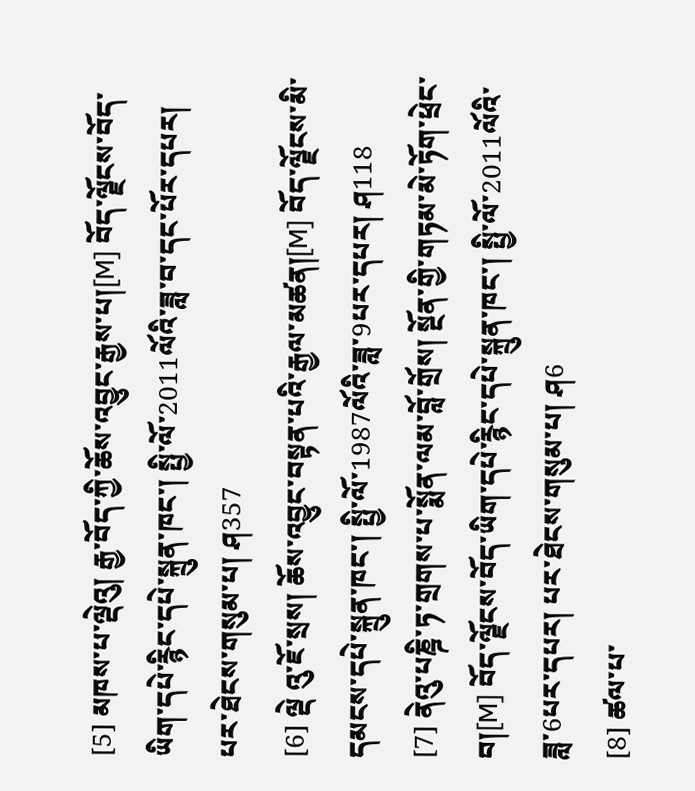[5] མཁས་པ་ལྡེའུ། རྒྱ་བོད་ཀྱི་ཆོས་འབྱུང་རྒྱས་པ།[M] བོད་ལྗོངས་བོད་ཡིག་དཔེ་རྙིང་དཔེ་སྐྲུན་ཁང་། སྤྱི་ལོ་2011ལོའི་ཟླ་བ་དང་པོར་དཔར། པར་ཐེངས་གསུམ་པ། ཤ357
[6] ལྡེ འུ་ཇོ་སྲས། ཆོས་འབྱུང་བསྟན་པའི་རྒྱལ་མཚན།[M] བོད་ལྗོངས་མི་དམངས་དཔེ་སྐྲུན་ཁང་། སྤྱི་ལོ་1987ལོའི་ཟླ་9པར་དཔར། ཤ118
[7] ནེའུ་པཎྜི་ཏ་གྲགས་པ་སྨོན་ལམ་བློ་གྲོས། སྔོན་གྱི་གཏམ་མེ་ཏོག་ཕྲེང་བ།[M] བོད་ལྗོངས་བོད་ཡིག་དཔེ་རྙིང་དཔེ་སྐྲུན་ཁང་། སྤྱི་ལོ་2011ལོའི་ཟླ་6པར་དཔར། པར་ཐེངས་གསུམ་པ། ཤ6
[8] ཚལ་པ་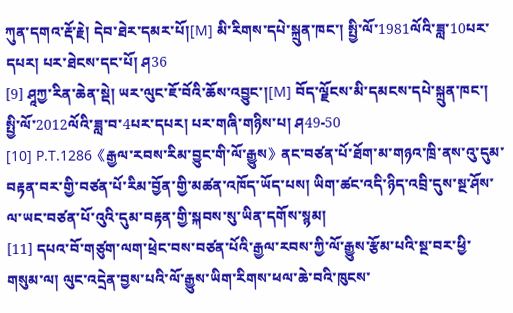ཀུན་དགའ་རྡོ་རྗེ། དེབ་ཐེར་དམར་པོ།[M] མི་རིགས་དཔེ་སྐྲུན་ཁང་། སྤྱི་ལོ་1981ལོའི་ཟླ་10པར་དཔར། པར་ཐེངས་དང་པོ། ཤ36
[9] ཤཱཀྱ་རིན་ཆེན་སྡེ། ཡར་ལུང་ཇོ་བོའི་ཆོས་འབྱུང་།[M] བོད་ལྗོངས་མི་དམངས་དཔེ་སྐྲུན་ཁང་། སྤྱི་ལོ་2012ལོའི་ཟླ་བ་4པར་དཔར། པར་གཞི་གཉིས་པ། ཤ49-50
[10] P.T.1286《རྒྱལ་རབས་རིམ་བྱུང་གི་ལོ་རྒྱུས》ནང་བཙན་པོ་ཐོག་མ་གཉའ་ཁྲི་ནས་འུ་དུམ་བརྟན་བར་གྱི་བཙན་པོ་རིམ་བྱོན་གྱི་མཚན་འཁོད་ཡོད་པས། ཡིག་ཚང་འདི་ཉིད་འབྲི་དུས་སྔ་ཤོས་ལ་ཡང་བཙན་པོ་འུའི་དུམ་བརྟན་གྱི་སྐབས་སུ་ཡིན་དགོས་སྙམ།
[11] དཔའ་བོ་གཙུག་ལག་ཕྲེང་བས་བཙན་པོའི་རྒྱལ་རབས་ཀྱི་ལོ་རྒྱུས་རྩོམ་པའི་སྔ་བར་ཕྱི་གསུམ་ལ། ལུང་འདྲེན་བྱས་པའི་ལོ་རྒྱུས་ཡིག་རིགས་ཕལ་ཆེ་བའི་ཁུངས་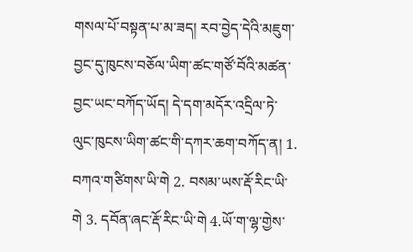གསལ་པོ་བསྟན་པ་མ་ཟད། རབ་བྱེད་དེའི་མཇུག་བྱང་དུ་ཁུངས་བཅོལ་ཡིག་ཚང་གཙོ་བོའི་མཚན་བྱང་ཡང་བཀོད་ཡོད། དེ་དག་མདོར་འདྲིལ་ཏེ་ལུང་ཁུངས་ཡིག་ཚང་གི་དཀར་ཆག་བཀོད་ན། 1. བཀའ་གཙིགས་ཡི་གེ 2. བསམ་ཡས་རྡོ་རིང་ཡི་གེ 3. དབོན་ཞང་རྡོ་རིང་ཡི་གེ 4.ཡོ་ག་ལྷ་གྱེས་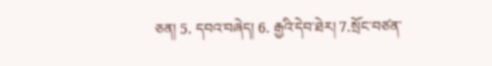ཅན། 5. དབའ་བཞེད། 6. རྒྱའི་དེབ་ཐེར། 7.སྲོང་བཙན་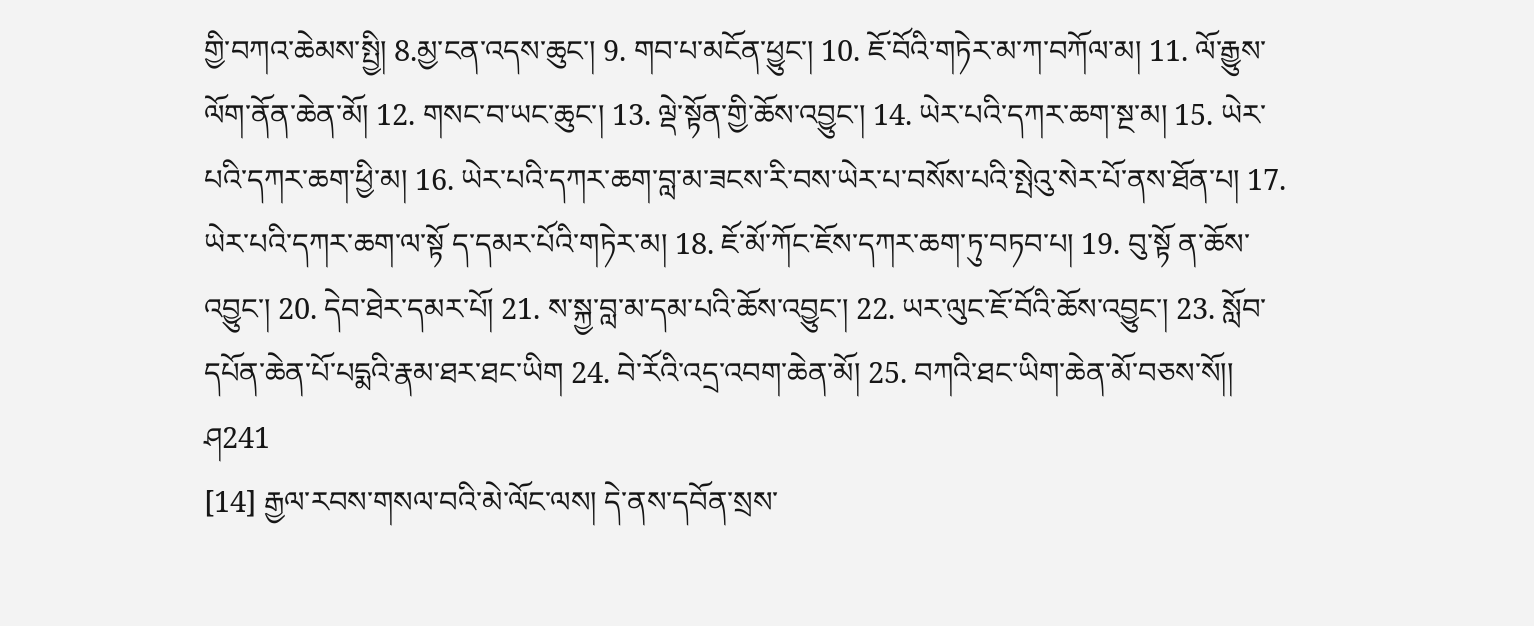གྱི་བཀའ་ཆེམས་སྤྱི། 8.མྱ་ངན་འདས་ཆུང་། 9. གབ་པ་མངོན་ཕྱུང་། 10. ཇོ་བོའི་གཏེར་མ་ཀ་བཀོལ་མ། 11. ལོ་རྒྱུས་ལོག་ནོན་ཆེན་མོ། 12. གསང་བ་ཡང་ཆུང་། 13. ལྡེ་སྟོན་གྱི་ཆོས་འབྱུང་། 14. ཡེར་པའི་དཀར་ཆག་སྔ་མ། 15. ཡེར་པའི་དཀར་ཆག་ཕྱི་མ། 16. ཡེར་པའི་དཀར་ཆག་བླ་མ་ཟངས་རི་བས་ཡེར་པ་བསོས་པའི་སྤེའུ་སེར་པོ་ནས་ཐོན་པ། 17. ཡེར་པའི་དཀར་ཆག་ལ་སྟོ ད་དམར་པོའི་གཏེར་མ། 18. ཇོ་མོ་ཀོང་ཇོས་དཀར་ཆག་ཏུ་བཏབ་པ། 19. བུ་སྟོ ན་ཆོས་འབྱུང་། 20. དེབ་ཐེར་དམར་པོ། 21. ས་སྐྱ་བླ་མ་དམ་པའི་ཆོས་འབྱུང་། 22. ཡར་ལུང་ཇོ་བོའི་ཆོས་འབྱུང་། 23. སློབ་དཔོན་ཆེན་པོ་པདྨའི་རྣམ་ཐར་ཐང་ཡིག 24. བེ་རོའི་འདྲ་འབག་ཆེན་མོ། 25. བཀའི་ཐང་ཡིག་ཆེན་མོ་བཅས་སོ།། ཤ241
[14] རྒྱལ་རབས་གསལ་བའི་མེ་ལོང་ལས། དེ་ནས་དབོན་སྲས་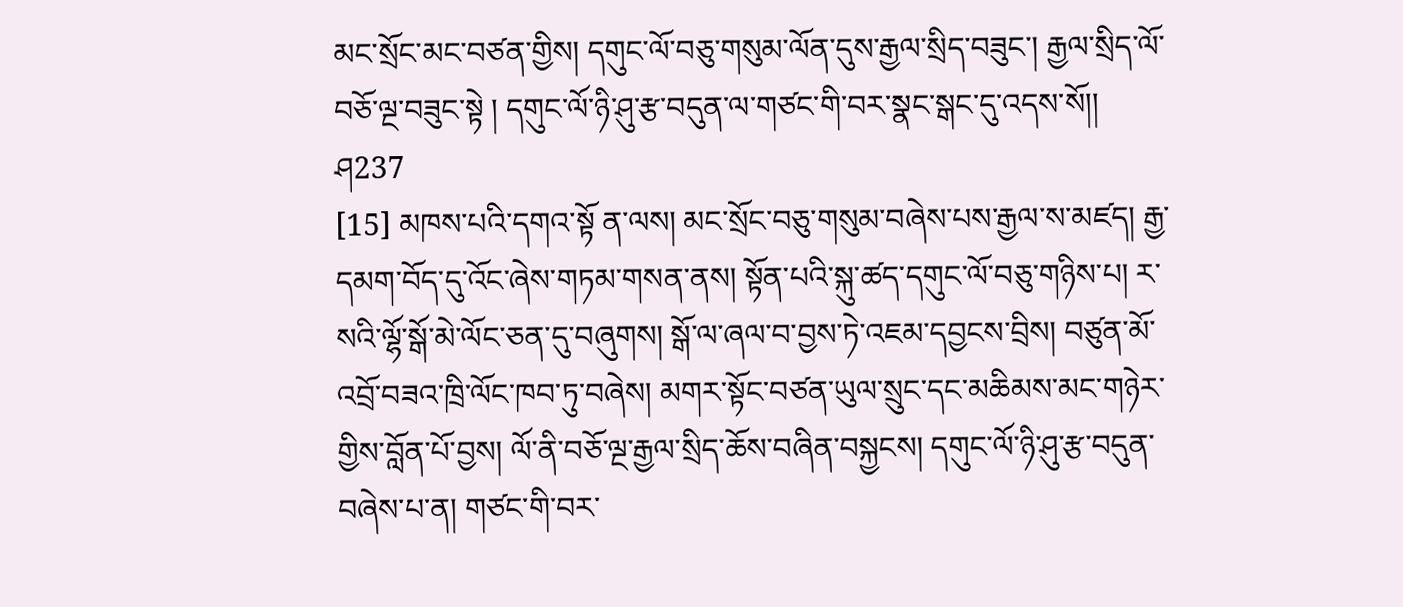མང་སྲོང་མང་བཙན་གྱིས། དགུང་ལོ་བཅུ་གསུམ་ལོན་དུས་རྒྱལ་སྲིད་བཟུང་། རྒྱལ་སྲིད་ལོ་བཅོ་ལྔ་བཟུང་སྟེ ། དགུང་ལོ་ཉི་ཤུ་རྩ་བདུན་ལ་གཙང་གི་བར་སྣང་སྒང་དུ་འདས་སོ།། ཤ237
[15] མཁས་པའི་དགའ་སྟོ ན་ལས། མང་སྲོང་བཅུ་གསུམ་བཞེས་པས་རྒྱལ་ས་མཛད། རྒྱ་དམག་བོད་དུ་འོང་ཞེས་གཏམ་གསན་ནས། སྟོན་པའི་སྐུ་ཚད་དགུང་ལོ་བཅུ་གཉིས་པ། ར་སའི་ལྷོ་སྒོ་མེ་ལོང་ཅན་དུ་བཞུགས། སྒོ་ལ་ཞལ་བ་བྱས་ཏེ་འཇམ་དབྱངས་བྲིས། བཙུན་མོ་འབྲོ་བཟའ་ཁྲི་ལོང་ཁབ་ཏུ་བཞེས། མགར་སྟོང་བཙན་ཡུལ་སྲུང་དང་མཆིམས་མང་གཉེར་གྱིས་བློན་པོ་བྱས། ལོ་ནི་བཅོ་ལྔ་རྒྱལ་སྲིད་ཆོས་བཞིན་བསྐྱངས། དགུང་ལོ་ཉི་ཤུ་རྩ་བདུན་བཞེས་པ་ན། གཙང་གི་བར་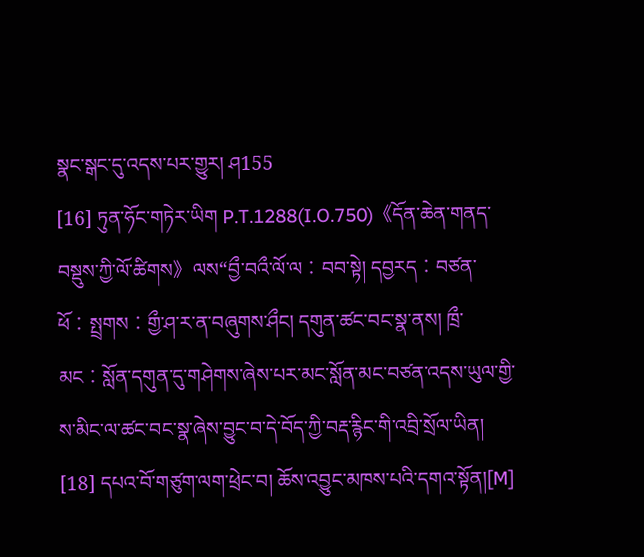སྣང་སྒང་དུ་འདས་པར་གྱུར། ཤ155
[16] ཏུན་ཧོང་གཏེར་ཡིག P.T.1288(I.O.750)《དོན་ཆེན་གནད་བསྡུས་ཀྱི་ལོ་ཚིགས》ལས“བྱྀ་བའྀ་ལོ་ལ︰བབ་སྟེ། དབྱརད︰བཙན་ཕོ︰སྤྲགས︰གྱྀ་ཤ་ར་ན་བཞུགས་ཤྀང། དགུན་ཚང་བང་སྣ་ནས། ཁྲྀ་མང︰སློན་དགུན་དུ་གཤེགས་ཞེས་པར་མང་སློན་མང་བཙན་འདས་ཡུལ་གྱི་ས་མིང་ལ་ཚང་བང་སྣ་ཞེས་བྱུང་བ་དེ་བོད་ཀྱི་བརྡ་རྙིང་གི་འབྲི་སྲོལ་ཡིན།
[18] དཔའ་བོ་གཙུག་ལག་ཕྲེང་བ། ཆོས་འབྱུང་མཁས་པའི་དགའ་སྟོན།[M]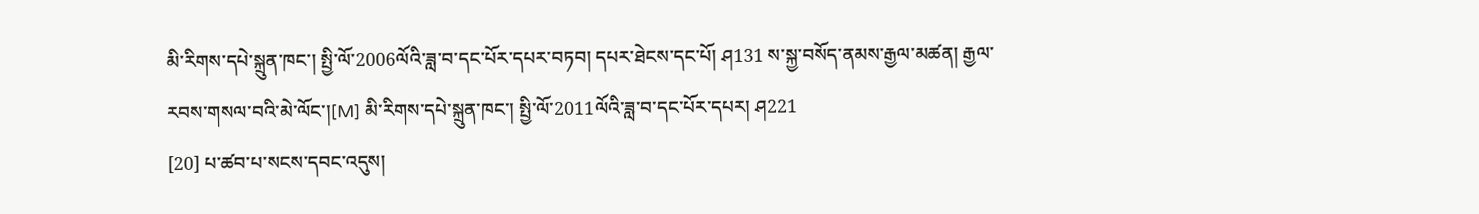མི་རིགས་དཔེ་སྐྲུན་ཁང་། སྤྱི་ལོ་2006ལོའི་ཟླ་བ་དང་པོར་དཔར་བཏབ། དཔར་ཐེངས་དང་པོ། ཤ131 ས་སྐྱ་བསོད་ནམས་རྒྱལ་མཚན། རྒྱལ་རབས་གསལ་བའི་མེ་ལོང་།[M] མི་རིགས་དཔེ་སྐྲུན་ཁང་། སྤྱི་ལོ་2011ལོའི་ཟླ་བ་དང་པོར་དཔར། ཤ221
[20] པ་ཚབ་པ་སངས་དབང་འདུས།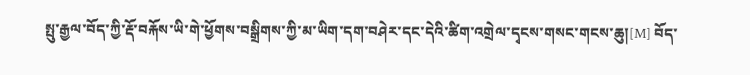སྤུ་རྒྱལ་བོད་ཀྱི་རྡོ་བརྐོས་ཡི་གེ་ཕྱོགས་བསྒྲིགས་ཀྱི་མ་ཡིག་དག་བཤེར་དང་དེའི་ཚིག་འགྲེལ་དྭངས་གསང་གངས་ཆུ།[M] བོད་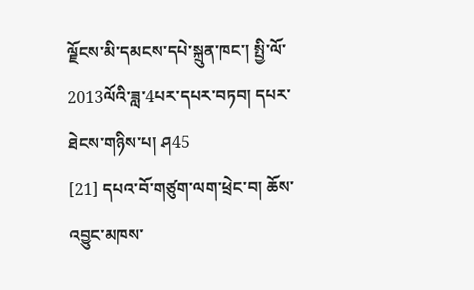ལྗོངས་མི་དམངས་དཔེ་སྐྲུན་ཁང་། སྤྱི་ལོ་2013ལོའི་ཟླ་4པར་དཔར་བཏབ། དཔར་ཐེངས་གཉིས་པ། ཤ45
[21] དཔའ་བོ་གཙུག་ལག་ཕྲེང་བ། ཆོས་འབྱུང་མཁས་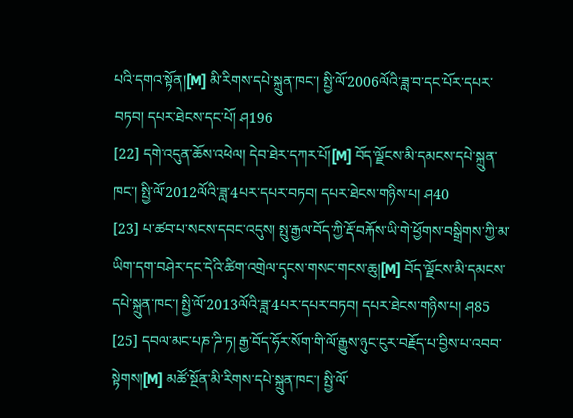པའི་དགའ་སྟོན།[M] མི་རིགས་དཔེ་སྐྲུན་ཁང་། སྤྱི་ལོ་2006ལོའི་ཟླ་བ་དང་པོར་དཔར་བཏབ། དཔར་ཐེངས་དང་པོ། ཤ196
[22] དགེ་འདུན་ཆོས་འཕེལ། དེབ་ཐེར་དཀར་པོ།[M] བོད་ལྗོངས་མི་དམངས་དཔེ་སྐྲུན་ཁང་། སྤྱི་ལོ་2012ལོའི་ཟླ་4པར་དཔར་བཏབ། དཔར་ཐེངས་གཉིས་པ། ཤ40
[23] པ་ཚབ་པ་སངས་དབང་འདུས། སྤུ་རྒྱལ་བོད་ཀྱི་རྡོ་བརྐོས་ཡི་གེ་ཕྱོགས་བསྒྲིགས་ཀྱི་མ་ཡིག་དག་བཤེར་དང་དེའི་ཚིག་འགྲེལ་དྭངས་གསང་གངས་ཆུ།[M] བོད་ལྗོངས་མི་དམངས་དཔེ་སྐྲུན་ཁང་། སྤྱི་ལོ་2013ལོའི་ཟླ་4པར་དཔར་བཏབ། དཔར་ཐེངས་གཉིས་པ། ཤ85
[25] དབལ་མང་པཎ་ཌི་ཏ། རྒྱ་བོད་ཧོར་སོག་གི་ལོ་རྒྱུས་ཉུང་ངུར་བརྗོད་པ་བྱིས་པ་འབབ་སྟེགས།[M] མཚོ་སྔོན་མི་རིགས་དཔེ་སྐྲུན་ཁང་། སྤྱི་ལོ་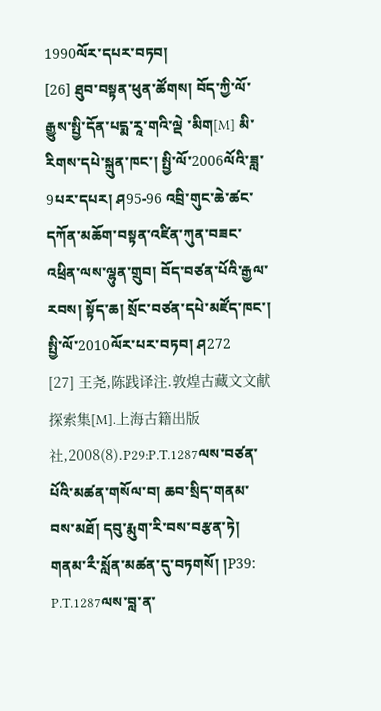1990ལོར་དཔར་བཏབ།
[26] ཐུབ་བསྟན་ཕུན་ཚོགས། བོད་ཀྱི་ལོ་རྒྱུས་སྤྱི་དོན་པདྨ་རཱ་གའི་ལྡེ ་མིག[M] མི་རིགས་དཔེ་སྐྲུན་ཁང་། སྤྱི་ལོ་2006ལོའི་ཟླ་9པར་དཔར། ཤ95-96 འབྲི་གུང་ཆེ་ཚང་དཀོན་མཆོག་བསྟན་འཛིན་ཀུན་བཟང་འཕྲིན་ལས་ལྷུན་གྲུབ། བོད་བཙན་པོའི་རྒྱལ་རབས། སྟོད་ཆ། སྲོང་བཙན་དཔེ་མཛོད་ཁང་། སྤྱི་ལོ་2010ལོར་པར་བཏབ། ཤ272
[27] 王尧,陈践译注.敦煌古藏文文献探索集[M].上海古籍出版社,2008(8).P29:P.T.1287ལས་བཙན་པོའི་མཚན་གསོལ་བ། ཆབ་སྲིད་གནམ་བས་མཐོ། དབུ་རྨུག་རི་བས་བརྩན་ཏེ། གནམ་རྀ་སློན་མཚན་དུ་བཏགསོ། །P39: P.T.1287ལས་བླ་ན་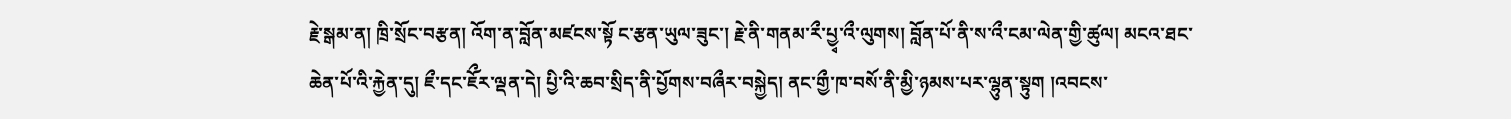རྗེ་སྒམ་ན། ཁྲི་སྲོང་བརྩན། འོག་ན་བློན་མཛངས་སྟོ ང་རྩན་ཡུལ་ཟུང་། རྗེ་ནི་གནམ་རྀ་པྱྭ་འྀ་ལུགས། བློན་པོ་ནི་ས་འྀ་ངམ་ལེན་གྱི་ཚུལ། མངའ་ཐང་ཆེན་པོ་འི་རྐྱེན་དུ། ཇྀ་དང་ཇོྀར་ལྡན་དེ། པྱི་འི་ཆབ་སྲིད་ནི་པྱོགས་བཞྀར་བསྐྱེད། ནང་གྱྀ་ཁ་བསོ་ནི་མྱི་ཉམས་པར་ལྷུན་སྟུག །འབངས་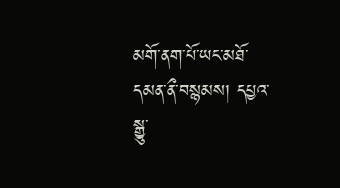མགོ་ནག་པོ་ཡང་མཐོ་དམན་ནྀ་བསྙམས། དཔྱའ་སྒྱུ་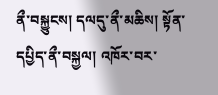ནྀ་བསྐྱུངས། དལདུ་ནྀ་མཆིས། སྟོན་དཔྱིད་ནྀ་བསྐྱལ། འཁོར་བར་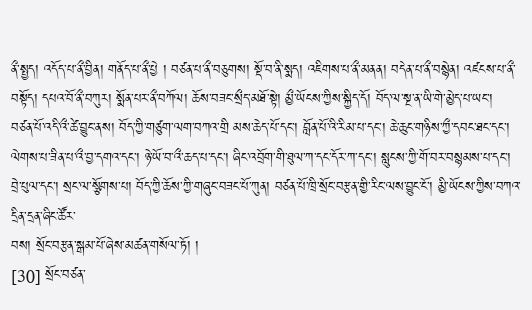ནྀ་སྤྱད། འདོད་པ་ནྀ་བྱིན། གནོད་པ་ནྀ་པྱེ ། བཙན་པ་ནྀ་བཅུགས། སྡོ་བ་ནི་སྨད། འཇིགས་པ་ནྀ་མནན། བདེན་པ་ནྀ་བསྙེན། འཛངས་པ་ནྀ་བསྟོད། དཔའ་བོ་ནྀ་བཀུར། སྨོན་པར་ནྀ་བཀོལ། ཆོས་བཟང་སྲྀད་མཐོ་སྟེ། མྱྀ་ཡོངས་ཀྱིས་སྐྱིད་དོ། བོད་ལ་སྔ་ན་ཡི་གེ་མྱེད་པ་ཡང་། བཙན་པོ་འདི་འྀ་ཚེ་བྱུང་ནས། བོད་ཀྱི་གཙུག་ལག་བཀའ་གྲི མས་ཆེད་པོ་དང་། བློན་པོ་འི་རིམ་པ་དང་། ཆེ་ཆུང་གཉིས་ཀྱྀ་དབང་ཐང་དང་། ལེགས་པ་ཟིན་པ་འྀ་བྱ་དགའ་དང་། ཉེ་ཡོ་བ་འྀ་ཆད་པ་དང་། ཞིང་འབྲོག་གི་ཐུལ་ཀ་དང་དོར་ཀ་དང་། སླུངས་ཀྱི་གོ་བར་བསྙམས་པ་དང་། བྲེ་པུལ་དང་། སྲང་ལ་སྩོགས་པ། བོད་ཀྱི་ཆོས་ཀྱི་གཞུང་བཟང་པོ་ཀུན། བཙན་པོ་ཁྲི་སྲོང་བརྩན་གྱི་རིང་ལས་བྱུང་ངོ་། མྱི་ཡོངས་ཀྱིས་བཀའ་དྲིན་དྲན་ཞིང་ཚོར་
བས། སྲོང་བརྩན་སྒམ་པོ་ཞེས་མཚན་གསོལ་ཏོ། །
[30] སྲོང་བཙན་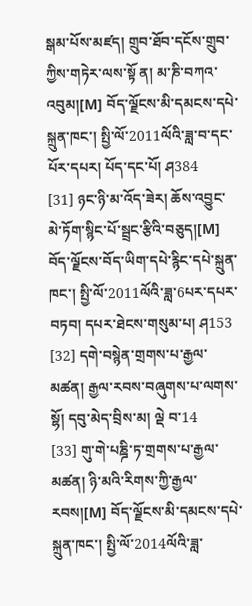སྒམ་པོས་མཛད། གྲུབ་ཐོབ་དངོས་གྲུབ་ཀྱིས་གཏེར་ལས་སྟོ ན། མ་ཎི་བཀའ་འབུམ།[M] བོད་ལྗོངས་མི་དམངས་དཔེ་སྐྲུན་ཁང་། སྤྱི་ལོ་2011ལོའི་ཟླ་བ་དང་པོར་དཔར། པོད་དང་པོ། ཤ384
[31] ཉང་ཉི་མ་འོད་ཟེར། ཆོས་འབྱུང་མེ་ཏོག་སྙིང་པོ་སྦྲང་རྩིའི་བཅུད།[M] བོད་ལྗོངས་བོད་ཡིག་དཔེ་རྙིང་དཔེ་སྐྲུན་ཁང་། སྤྱི་ལོ་2011ལོའི་ཟླ་6པར་དཔར་བཏབ། དཔར་ཐེངས་གསུམ་པ། ཤ153
[32] དགེ་བསྙེན་གྲགས་པ་རྒྱལ་མཚན། རྒྱལ་རབས་བཞུགས་པ་ལགས་སྷོ། དབུ་མེད་བྲིས་མ། ལྡེ བ་14
[33] གུ་གེ་པཎྜི་ཏ་གྲགས་པ་རྒྱལ་མཚན། ཉི་མའི་རིགས་ཀྱི་རྒྱལ་རབས།[M] བོད་ལྗོངས་མི་དམངས་དཔེ་སྐྲུན་ཁང་། སྤྱི་ལོ་2014ལོའི་ཟླ་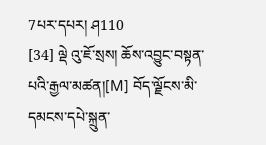7པར་དཔར། ཤ110
[34] ལྡེ འུ་ཇོ་སྲས། ཆོས་འབྱུང་བསྟན་པའི་རྒྱལ་མཚན།[M] བོད་ལྗོངས་མི་དམངས་དཔེ་སྐྲུན་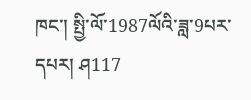ཁང་། སྤྱི་ལོ་1987ལོའི་ཟླ་9པར་དཔར། ཤ117